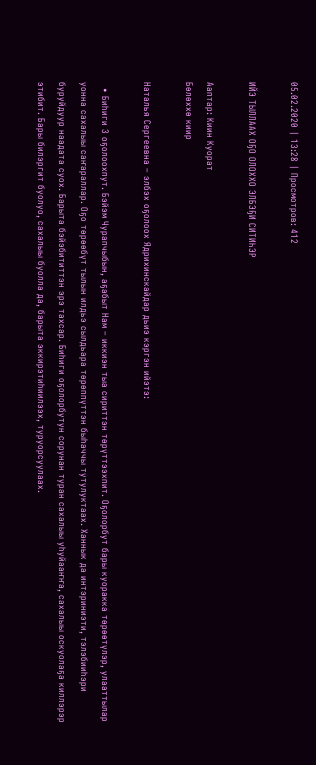05.02.2020 | 13:28 | Просмотров: 412

ИЙЭ ТЫЛЛААХ ОҔО ОЛОХХО ЭЛБЭҔИ СИТИҺЭР

Ааптар: Киин Куорат
Бөлөххө киир

Наталья Сергеевна – элбэх оҕолоох Ядрихинскайдар дьиэ кэргэн ийэтэ:

  • Биһиги 3 оҕолоохпут. Бэйэм Чурапчыбын, аҕабыт Нам – иккиэн тыа сириттэн төрүттээхпит. Оҕолорбут бары куоракка төрөөтүлэр, улааттылар уонна сахалыы саҥараллар. Оҕо төрөөбүт тылын илдьэ сылдьара төрөппүттэн быһаччы тутулуктаах. Ханнык да интэриниэти, тэлэбииһэри буруйдуур наадата суох. Барыта бэйэбититтэн эрэ тахсар. Биһиги оҕолорбутун сорунан туран сахалыы уһуйааҥҥа, сахалыы оскуолаҕа киллэрэр этибит. Бары билэргит буолуо, сахалыы буолла да, барыта эккирэтиһиилээх, туруорсуулаах.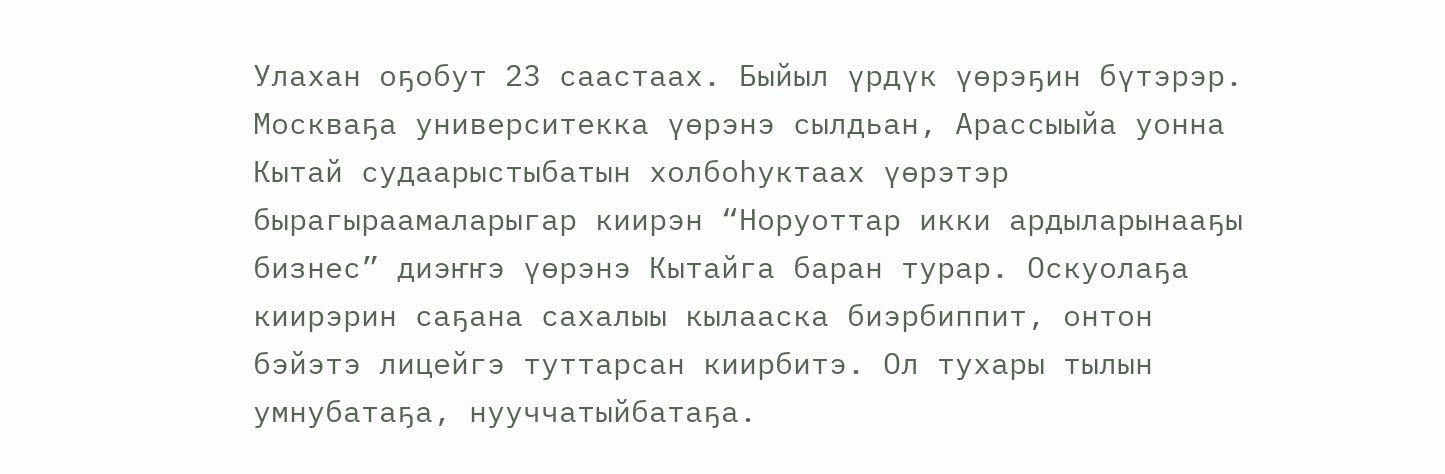Улахан оҕобут 23 саастаах. Быйыл үрдүк үөрэҕин бүтэрэр. Москваҕа университекка үөрэнэ сылдьан, Арассыыйа уонна Кытай судаарыстыбатын холбоһуктаах үөрэтэр бырагыраамаларыгар киирэн “Норуоттар икки ардыларынааҕы бизнес” диэҥҥэ үөрэнэ Кытайга баран турар. Оскуолаҕа киирэрин саҕана сахалыы кылааска биэрбиппит, онтон бэйэтэ лицейгэ туттарсан киирбитэ. Ол тухары тылын умнубатаҕа, нууччатыйбатаҕа.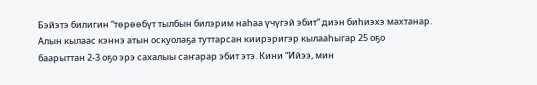Бэйэтэ билигин “төрөөбүт тылбын билэрим наһаа үчүгэй эбит” диэн биһиэхэ махтанар. Алын кылаас кэннэ атын оскуолаҕа туттарсан киирэригэр кылааһыгар 25 оҕо баарыттан 2-3 оҕо эрэ сахалыы саҥарар эбит этэ. Кини “Ийээ, мин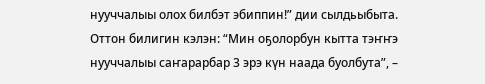нууччалыы олох билбэт эбиппин!” дии сылдьыбыта. Оттон билигин кэлэн: “Мин оҕолорбун кытта тэҥҥэ нууччалыы саҥарарбар 3 эрэ күн наада буолбута”, –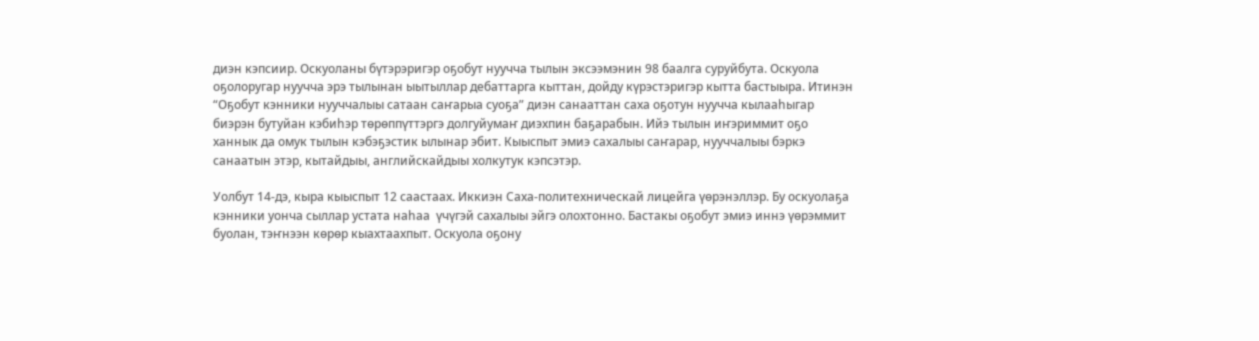диэн кэпсиир. Оскуоланы бүтэрэригэр оҕобут нуучча тылын эксээмэнин 98 баалга суруйбута. Оскуола оҕолоругар нуучча эрэ тылынан ыытыллар дебаттарга кыттан, дойду күрэстэригэр кытта бастыыра. Итинэн “Оҕобут кэнники нууччалыы сатаан саҥарыа суоҕа” диэн санааттан саха оҕотун нуучча кылааһыгар биэрэн бутуйан кэбиһэр төрөппүттэргэ долгуйумаҥ диэхпин баҕарабын. Ийэ тылын иҥэриммит оҕо ханнык да омук тылын кэбэҕэстик ылынар эбит. Кыыспыт эмиэ сахалыы саҥарар, нууччалыы бэркэ санаатын этэр, кытайдыы, английскайдыы холкутук кэпсэтэр.

Уолбут 14-дэ, кыра кыыспыт 12 саастаах. Иккиэн Саха-политехническай лицейга үөрэнэллэр. Бу оскуолаҕа кэнники уонча сыллар устата наһаа  үчүгэй сахалыы эйгэ олохтонно. Бастакы оҕобут эмиэ иннэ үөрэммит буолан, тэҥнээн көрөр кыахтаахпыт. Оскуола оҕону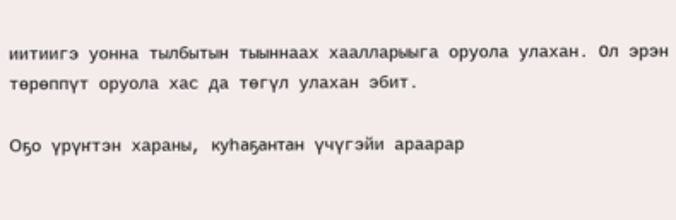иитиигэ уонна тылбытын тыыннаах хаалларыыга оруола улахан. Ол эрэн төрөппүт оруола хас да төгүл улахан эбит.

Оҕо үрүҥтэн хараны, куһаҕантан үчүгэйи араарар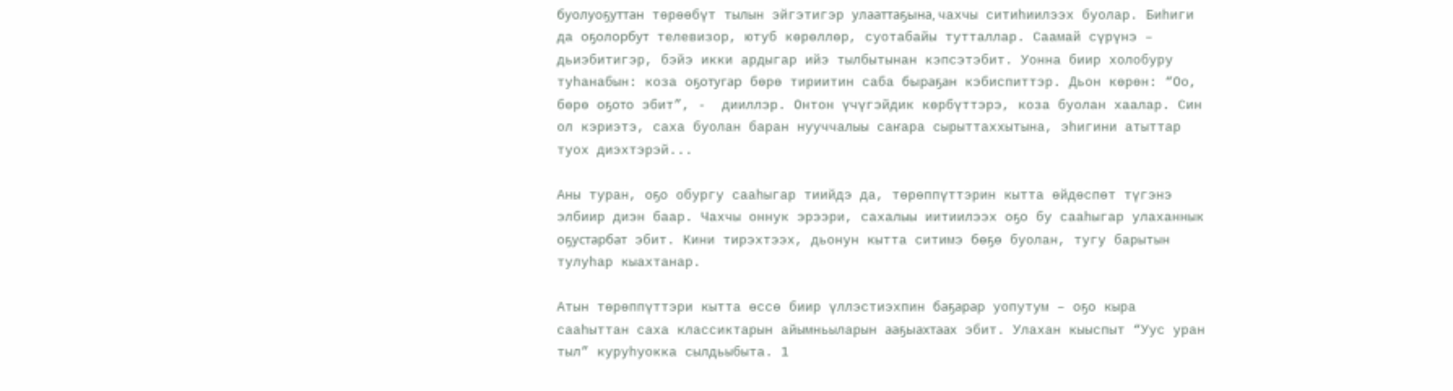буолуоҕуттан төрөөбүт тылын эйгэтигэр улааттаҕына, чахчы ситиһиилээх буолар. Биһиги да оҕолорбут телевизор, ютуб көрөллөр, суотабайы тутталлар. Саамай сүрүнэ – дьиэбитигэр, бэйэ икки ардыгар ийэ тылбытынан кэпсэтэбит. Уонна биир холобуру туһанабын: коза оҕотугар бөрө тириитин саба быраҕан кэбиспиттэр. Дьон көрөн: “Оо, бөрө оҕото эбит”, -  дииллэр. Онтон үчүгэйдик көрбүттэрэ, коза буолан хаалар. Син ол кэриэтэ, саха буолан баран нууччалыы саҥара сырыттаххытына, эһигини атыттар туох диэхтэрэй...

Аны туран, оҕо обургу сааһыгар тиийдэ да, төрөппүттэрин кытта өйдөспөт түгэнэ элбиир диэн баар. Чахчы оннук эрээри, сахалыы иитиилээх оҕо бу сааһыгар улаханнык оҕустарбат эбит. Кини тирэхтээх, дьонун кытта ситимэ бөҕө буолан, тугу барытын тулуһар кыахтанар.

Атын төрөппүттэри кытта өссө биир үллэстиэхпин баҕарар уопутум – оҕо кыра сааһыттан саха классиктарын айымньыларын ааҕыахтаах эбит. Улахан кыыспыт “Уус уран тыл” куруһуокка сылдьыбыта. 1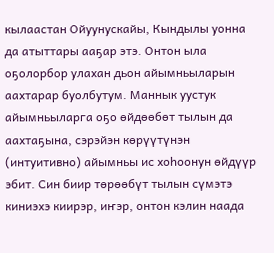кылаастан Ойуунускайы, Кындылы уонна да атыттары ааҕар этэ. Онтон ыла оҕолорбор улахан дьон айымньыларын аахтарар буолбутум. Маннык уустук айымньыларга оҕо өйдөөбөт тылын да аахтаҕына, сэрэйэн көрүүтүнэн (интуитивно) айымньы ис хоһоонун өйдүүр эбит. Син биир төрөөбүт тылын сүмэтэ киниэхэ киирэр, иҥэр, онтон кэлин наада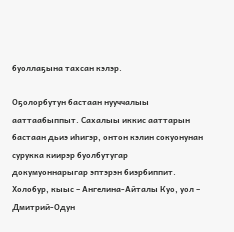буоллаҕына тахсан кэлэр.

Оҕолорбутун бастаан нууччалыы ааттаабыппыт. Сахалыы иккис ааттарын бастаан дьиэ иһигэр, онтон кэлин сокуонунан сурукка киирэр буолбутугар докумуоннарыгар эптэрэн биэрбиппит. Холобур, кыыс – Ангелина-Айталы Куо, уол – Дмитрий-Одун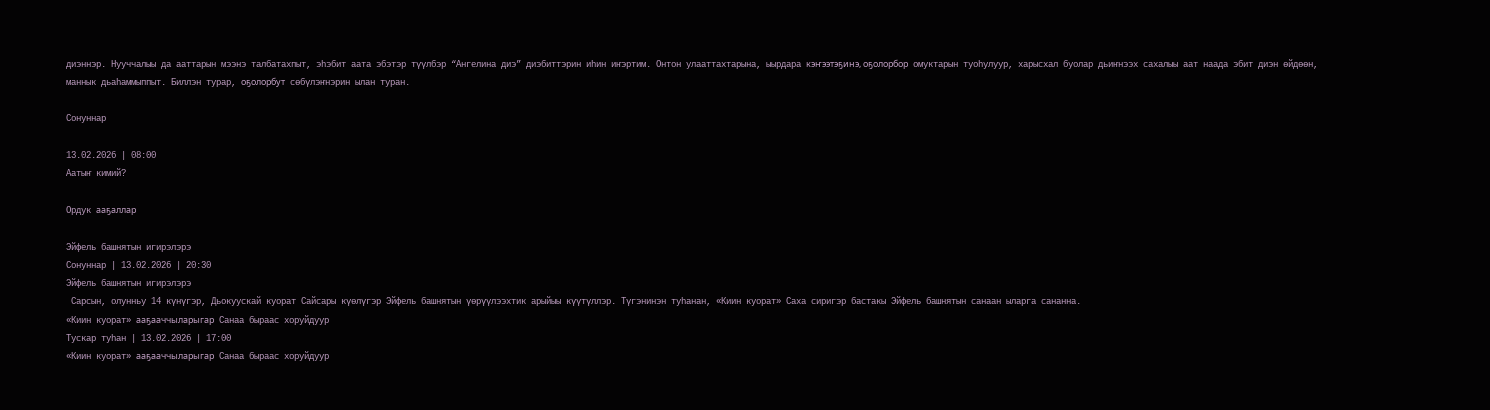диэннэр. Нууччалыы да ааттарын мээнэ талбатахпыт, эһэбит аата эбэтэр түүлбэр “Ангелина диэ” диэбиттэрин иһин иҥэртим. Онтон улааттахтарына, ыырдара кэҥээтэҕинэ, оҕолорбор омуктарын туоһулуур, харысхал буолар дьиҥнээх сахалыы аат наада эбит диэн өйдөөн, маннык дьаһаммыппыт. Биллэн турар, оҕолорбут сөбүлэҥнэрин ылан туран.

Сонуннар

13.02.2026 | 08:00
Аатыҥ кимий?

Ордук ааҕаллар

Эйфель башнятын игирэлэрэ
Сонуннар | 13.02.2026 | 20:30
Эйфель башнятын игирэлэрэ
 Сарсын, олунньу 14 күнүгэр, Дьокуускай куорат Сайсары күөлүгэр Эйфель башнятын үөрүүлээхтик арыйыы күүтүллэр. Түгэнинэн туһанан, «Киин куорат» Саха сиригэр бастакы Эйфель башнятын санаан ыларга сананна.
«Киин куорат» ааҕааччыларыгар Санаа быраас хоруйдуур
Тускар туһан | 13.02.2026 | 17:00
«Киин куорат» ааҕааччыларыгар Санаа быраас хоруйдуур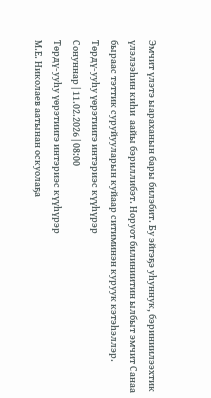Эмчит үлэтэ ыараханын бары билэбит. Бу эйгэҕэ уһуннук, бэриниилээхтик үлэлээһин киһи  аайы бэриллибэт. Норуот билиниитин ылбыт эмчит Санаа быраас тэттик суруйууларын куйаар ситиминэн куруук кэтэһэллэр.
Төрдү-ууһу үөрэтиигэ интэриэс күүһүрэр
Сонуннар | 11.02.2026 | 08:00
Төрдү-ууһу үөрэтиигэ интэриэс күүһүрэр
М.Е. Николаев аатынан оскуолаҕа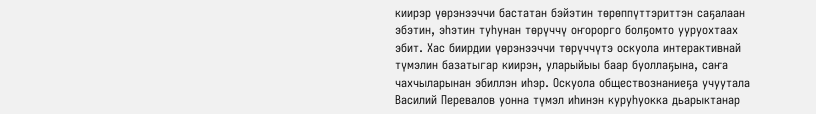киирэр үөрэнээччи бастатан бэйэтин төрөппүттэриттэн саҕалаан эбэтин, эһэтин туһунан төрүччү оҥорорго болҕомто ууруохтаах эбит. Хас биирдии үөрэнээччи төрүччүтэ оскуола интерактивнай түмэлин базатыгар киирэн, уларыйыы баар буоллаҕына, саҥа чахчыларынан эбиллэн иһэр. Оскуола обществознаниеҕа учуутала Василий Перевалов уонна түмэл иһинэн куруһуокка дьарыктанар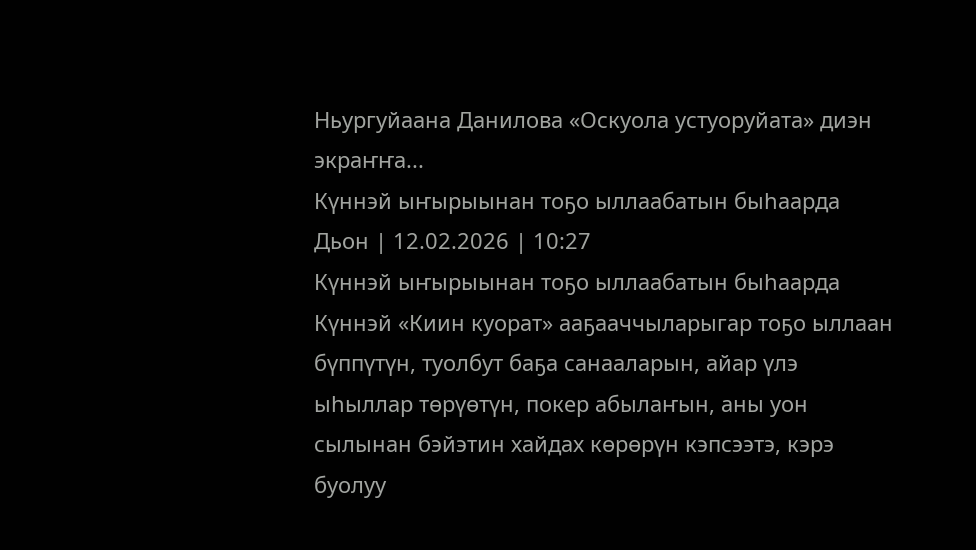Ньургуйаана Данилова «Оскуола устуоруйата» диэн экраҥҥа...
Күннэй ыҥырыынан тоҕо ыллаабатын быһаарда
Дьон | 12.02.2026 | 10:27
Күннэй ыҥырыынан тоҕо ыллаабатын быһаарда
Күннэй «Киин куорат» ааҕааччыларыгар тоҕо ыллаан бүппүтүн, туолбут баҕа санааларын, айар үлэ ыһыллар төрүөтүн, покер абылаҥын, аны уон сылынан бэйэтин хайдах көрөрүн кэпсээтэ, кэрэ буолуу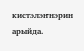кистэлэҥнэрин арыйда.